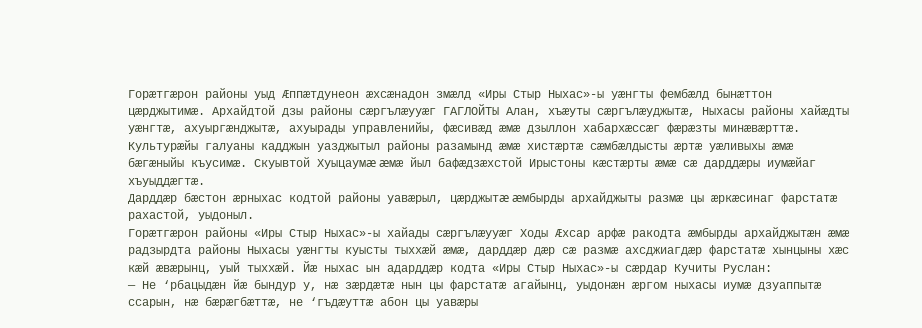Горæтгæрон районы уыд Æппæтдунеон æхсæнадон змæлд «Иры Стыр Ныхас»-ы уæнгты фембæлд бынæттон цæрджытимæ. Архайдтой дзы районы сæргълæууæг ГАГЛОЙТЫ Алан, хъæуты сæргълæуджытæ, Ныхасы районы хайæдты уæнгтæ, ахуыргæнджытæ, ахуырады управленийы, фæсивæд æмæ дзыллон хабархæссæг фæрæзты минæвæрттæ.
Культурæйы галуаны кадджын уазджытыл районы разамынд æмæ хистæртæ сæмбæлдысты æртæ уæливыхы æмæ бæгæныйы къусимæ. Скуывтой Хуыцаумæ æмæ йыл бафæдзæхстой Ирыстоны кæстæрты æмæ сæ дарддæры иумæйаг хъуыддæгтæ.
Дарддæр бæстон æрныхас кодтой районы уавæрыл, цæрджытæ æмбырды архайджыты размæ цы æркæсинаг фарстатæ рахастой, уыдоныл.
Горæтгæрон районы «Иры Стыр Ныхас»-ы хайады сæргълæууæг Ходы Æхсар арфæ ракодта æмбырды архайджытæн æмæ радзырдта районы Ныхасы уæнгты куысты тыххæй æмæ, дарддæр дæр сæ размæ ахсджиагдæр фарстатæ хынцыны хæс кæй æвæрынц, уый тыххæй. Йæ ныхас ын адарддæр кодта «Иры Стыр Ныхас»-ы сæрдар Кучиты Руслан:
— Не ‘рбацыдæн йæ бындур у, нæ зæрдæтæ нын цы фарстатæ агайынц, уыдонæн æргом ныхасы иумæ дзуаппытæ ссарын, нæ бæрæгбæттæ, не ‘гъдæуттæ абон цы уавæры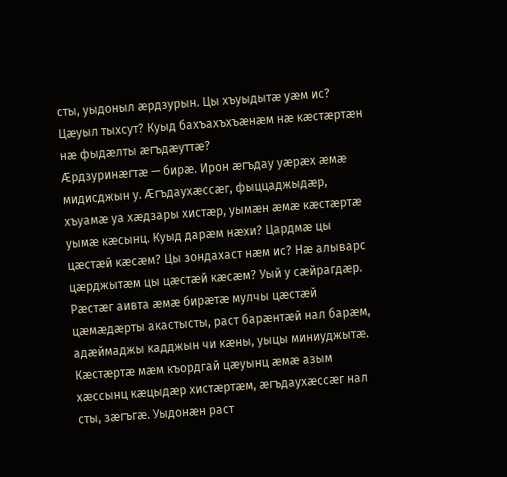сты, уыдоныл æрдзурын. Цы хъуыдытæ уæм ис? Цæуыл тыхсут? Куыд бахъахъхъæнæм нæ кæстæртæн нæ фыдæлты æгъдæуттæ?
Æрдзуринæгтæ — бирæ. Ирон æгъдау уæрæх æмæ мидисджын у. Æгъдаухæссæг, фыццаджыдæр, хъуамæ уа хæдзары хистæр, уымæн æмæ кæстæртæ уымæ кæсынц. Куыд дарæм нæхи? Цардмæ цы цæстæй кæсæм? Цы зондахаст нæм ис? Нæ алыварс цæрджытæм цы цæстæй кæсæм? Уый у сæйрагдæр. Рæстæг аивта æмæ бирæтæ мулчы цæстæй цæмæдæрты акастысты, раст барæнтæй нал барæм, адæймаджы кадджын чи кæны, уыцы миниуджытæ. Кæстæртæ мæм къордгай цæуынц æмæ азым хæссынц кæцыдæр хистæртæм, æгъдаухæссæг нал сты, зæгъгæ. Уыдонæн раст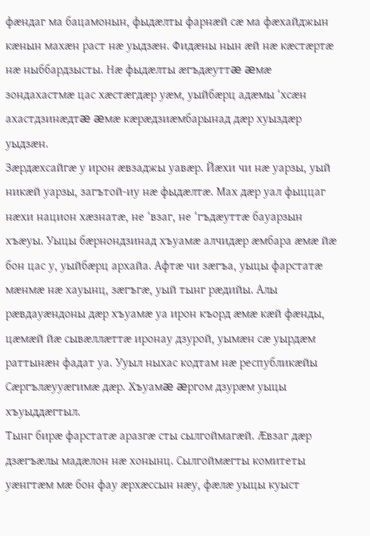фæндаг ма бацамонын, фыдæлты фарнæй сæ ма фæхайджын кæнын махæн раст нæ уыдзæн. Фидæны нын æй нæ кæстæртæ нæ ныббардзысты. Нæ фыдæлты æгъдæуттæ æмæ зондахастмæ цас хæстæгдæр уæм, уыйбæрц адæмы ‘хсæн ахастдзинæдтæ æмæ кæрæдзиæмбарынад дæр хуыздæр уыдзæн.
Зæрдæхсайгæ у ирон æвзаджы уавæр. Йæхи чи нæ уарзы, уый никæй уарзы, загътой-иу нæ фыдæлтæ. Мах дæр уал фыццаг нæхи национ хæзнатæ, не ‘взаг, не ‘гъдæуттæ бауарзын хъæуы. Уыцы бæрнондзинад хъуамæ алчидæр æмбара æмæ йæ бон цас у, уыйбæрц архайа. Афтæ чи зæгъа, уыцы фарстатæ мæнмæ нæ хауынц, зæгъгæ, уый тынг рæдийы. Алы рæвдауæндоны дæр хъуамæ уа ирон къорд æмæ кæй фæнды, цæмæй йæ сывæллæттæ иронау дзурой, уымæн сæ уырдæм раттынæн фадат уа. Ууыл ныхас кодтам нæ республикæйы Сæргълæууæгимæ дæр. Хъуамæ æргом дзурæм уыцы хъуыддæгтыл.
Тынг бирæ фарстатæ аразгæ сты сылгоймагæй. Æвзаг дæр дзæгъæлы мадæлон нæ хонынц. Сылгоймæгты комитеты уæнгтæм мæ бон фау æрхæссын нæу, фæлæ уыцы куыст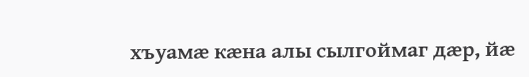хъуамæ кæна алы сылгоймаг дæр, йæ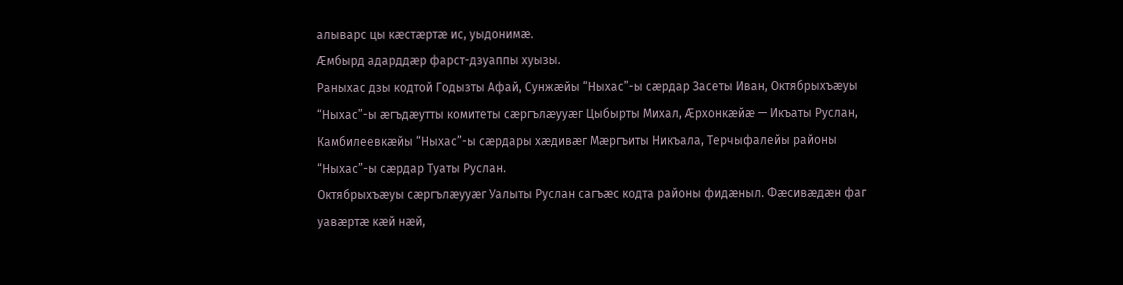алыварс цы кæстæртæ ис, уыдонимæ.
Æмбырд адарддæр фарст-дзуаппы хуызы.
Раныхас дзы кодтой Годызты Афай, Сунжæйы “Ныхас”-ы сæрдар Засеты Иван, Октябрыхъæуы “Ныхас”-ы æгъдæутты комитеты сæргълæууæг Цыбырты Михал, Æрхонкæйæ — Икъаты Руслан, Камбилеевкæйы “Ныхас”-ы сæрдары хæдивæг Мæргъиты Никъала, Терчыфалейы районы “Ныхас”-ы сæрдар Туаты Руслан.
Октябрыхъæуы сæргълæууæг Уалыты Руслан сагъæс кодта районы фидæныл. Фæсивæдæн фаг уавæртæ кæй нæй,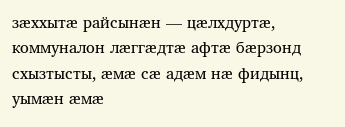зæххытæ райсынæн — цæлхдуртæ, коммуналон лæггæдтæ афтæ бæрзонд схызтысты, æмæ сæ адæм нæ фидынц, уымæн æмæ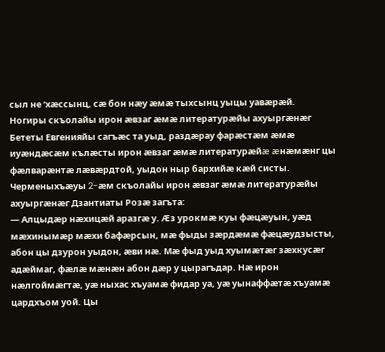сыл не ‘хæссынц, сæ бон нæу æмæ тыхсынц уыцы уавæрæй.
Ногиры скъолайы ирон æвзаг æмæ литературæйы ахуыргæнæг Бететы Евгенияйы сагъæс та уыд, раздæрау фарæстæм æмæ иуæндæсæм кълæсты ирон æвзаг æмæ литературæйæ æнæмæнг цы фæлварæнтæ лæвæрдтой, уыдон ныр бархийæ кæй систы.
Черменыхъæуы 2-æм скъолайы ирон æвзаг æмæ литературæйы ахуыргæнæг Дзантиаты Розæ загъта:
— Алцыдæр нæхицæй аразгæ у. Æз урокмæ куы фæцæуын, уæд мæхинымæр мæхи бафæрсын, мæ фыды зæрдæмæ фæцæудзысты, абон цы дзурон уыдон, æви нæ. Мæ фыд уыд хуымæтæг зæхкусæг адæймаг, фæлæ мæнæн абон дæр у цырагъдар. Нæ ирон нæлгоймæгтæ, уæ ныхас хъуамæ фидар уа, уæ уынаффæтæ хъуамæ цардхъом уой. Цы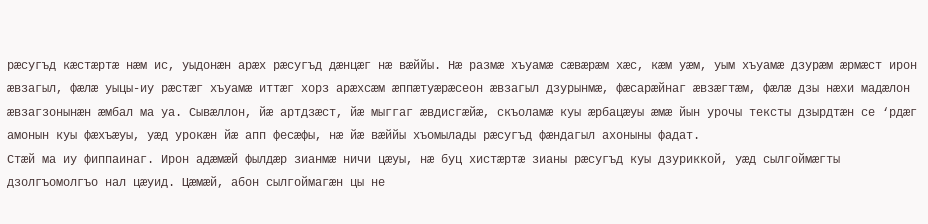рæсугъд кæстæртæ нæм ис, уыдонæн арæх рæсугъд дæнцæг нæ вæййы. Нæ размæ хъуамæ сæвæрæм хæс, кæм уæм, уым хъуамæ дзурæм æрмæст ирон æвзагыл, фæлæ уыцы-иу рæстæг хъуамæ иттæг хорз арæхсæм æппæтуæрæсеон æвзагыл дзурынмæ, фæсарæйнаг æвзæгтæм, фæлæ дзы нæхи мадæлон æвзагзонынæн æмбал ма уа. Сывæллон, йæ артдзæст, йæ мыггаг æвдисгæйæ, скъоламæ куы æрбацæуы æмæ йын урочы тексты дзырдтæн се ‘рдæг амонын куы фæхъæуы, уæд урокæн йæ апп фесæфы, нæ йæ вæййы хъомылады рæсугъд фæндагыл ахоныны фадат.
Стæй ма иу фиппаинаг. Ирон адæмæй фылдæр зианмæ ничи цæуы, нæ буц хистæртæ зианы рæсугъд куы дзуриккой, уæд сылгоймæгты дзолгъомолгъо нал цæуид. Цæмæй, абон сылгоймагæн цы не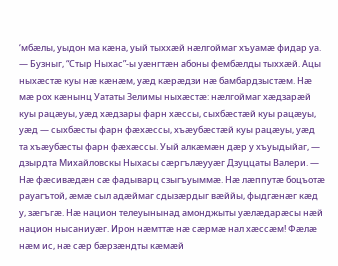‘мбæлы, уыдон ма кæна, уый тыххæй нæлгоймаг хъуамæ фидар уа.
— Бузныг, “Стыр Ныхас”-ы уæнгтæн абоны фембæлды тыххæй. Ацы ныхæстæ куы нæ кæнæм, уæд кæрæдзи нæ бамбардзыстæм. Нæ мæ рох кæнынц Уататы Зелимы ныхæстæ: нæлгоймаг хæдзарæй куы рацæуы, уæд хæдзары фарн хæссы, сыхбæстæй куы рацæуы, уæд — сыхбæсты фарн фæхæссы, хъæубæстæй куы рацæуы, уæд та хъæубæсты фарн фæхæссы. Уый алкæмæн дæр у хъуыдыйаг, — дзырдта Михайловскы Ныхасы сæргълæууæг Дзуццаты Валери. — Нæ фæсивæдæн сæ фадыварц сзыгъуыммæ. Нæ лæппутæ боцъотæ рауагътой, æмæ сыл адæймаг сдызæрдыг вæййы, фыдгæнæг кæд у, зæгъгæ. Нæ национ телеуынынад амонджыты уæлæдарæсы нæй национ нысаниуæг. Ирон нæмттæ нæ сæрмæ нал хæссæм! Фæлæ нæм ис, нæ сæр бæрзæндты кæмæй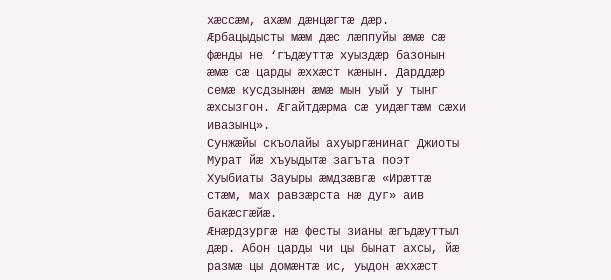хæссæм, ахæм дæнцæгтæ дæр. Æрбацыдысты мæм дæс лæппуйы æмæ сæ фæнды не ‘гъдæуттæ хуыздæр базонын æмæ сæ царды æххæст кæнын. Дарддæр семæ кусдзынæн æмæ мын уый у тынг æхсызгон. Æгайтдæрма сæ уидæгтæм сæхи ивазынц».
Сунжæйы скъолайы ахуыргæнинаг Джиоты Мурат йæ хъуыдытæ загъта поэт Хуыбиаты Зауыры æмдзæвгæ «Ирæттæ стæм, мах равзæрста нæ дуг» аив бакæсгæйæ.
Æнæрдзургæ нæ фесты зианы æгъдæуттыл дæр. Абон царды чи цы бынат ахсы, йæ размæ цы домæнтæ ис, уыдон æххæст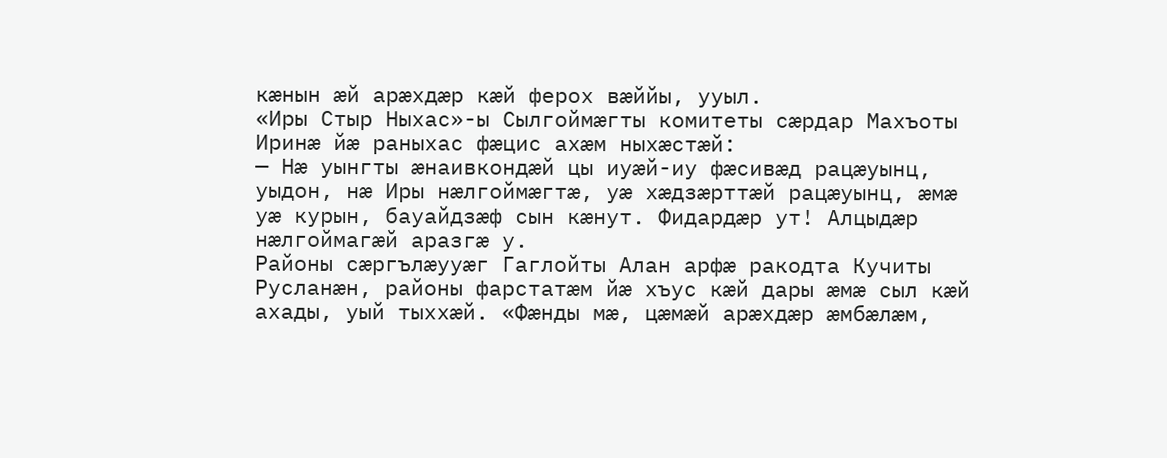кæнын æй арæхдæр кæй ферох вæййы, ууыл.
«Иры Стыр Ныхас»-ы Сылгоймæгты комитеты сæрдар Махъоты Иринæ йæ раныхас фæцис ахæм ныхæстæй:
— Нæ уынгты æнаивкондæй цы иуæй-иу фæсивæд рацæуынц, уыдон, нæ Иры нæлгоймæгтæ, уæ хæдзæрттæй рацæуынц, æмæ уæ курын, бауайдзæф сын кæнут. Фидардæр ут! Алцыдæр нæлгоймагæй аразгæ у.
Районы сæргълæууæг Гаглойты Алан арфæ ракодта Кучиты Русланæн, районы фарстатæм йæ хъус кæй дары æмæ сыл кæй ахады, уый тыххæй. «Фæнды мæ, цæмæй арæхдæр æмбæлæм,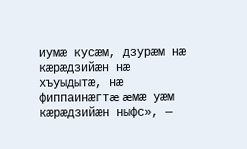иумæ кусæм, дзурæм нæ кæрæдзийæн нæ хъуыдытæ, нæ фиппаинæгтæ æмæ уæм кæрæдзийæн ныфс», —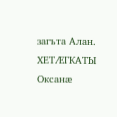загъта Алан.
ХЕТÆГКАТЫ Оксанæ